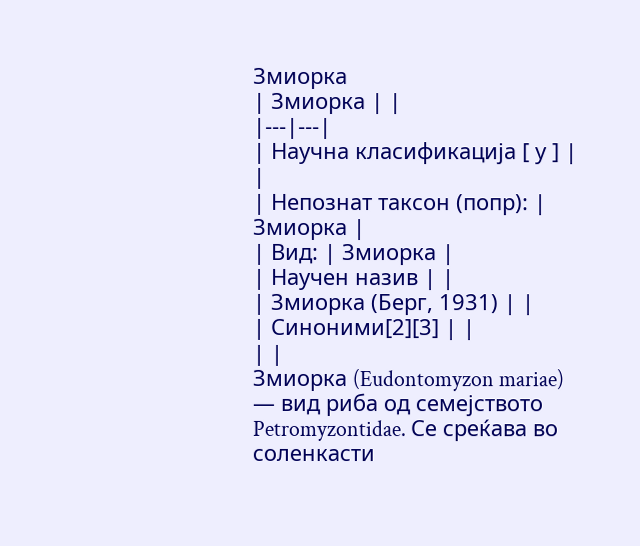Змиорка
| Змиорка | |
|---|---|
| Научна класификација [ у ] | |
| Непознат таксон (попр): | Змиорка |
| Вид: | Змиорка |
| Научен назив | |
| Змиорка (Берг, 1931) | |
| Синоними[2][3] | |
| |
Змиорка (Eudontomyzon mariae) — вид риба од семејството Petromyzontidae. Се среќава во соленкасти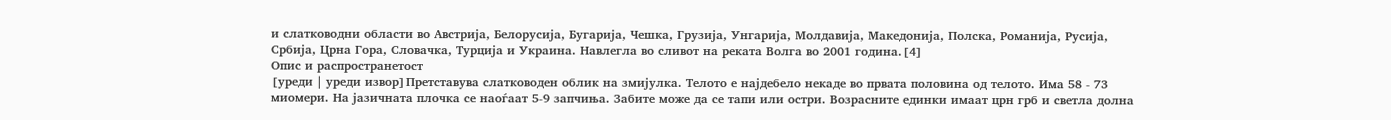и слатководни области во Австрија, Белорусија, Бугарија, Чешка, Грузија, Унгарија, Молдавија, Македонија, Полска, Романија, Русија, Србија, Црна Гора, Словачка, Турција и Украина. Навлегла во сливот на реката Волга во 2001 година.[4]
Опис и распространетост
[уреди | уреди извор]Претставува слатководен облик на змијулка. Телото е најдебело некаде во првата половина од телото. Има 58 - 73 миомери. На јазичната плочка се наоѓаат 5-9 запчиња. Забите може да се тапи или остри. Возрасните единки имаат црн грб и светла долна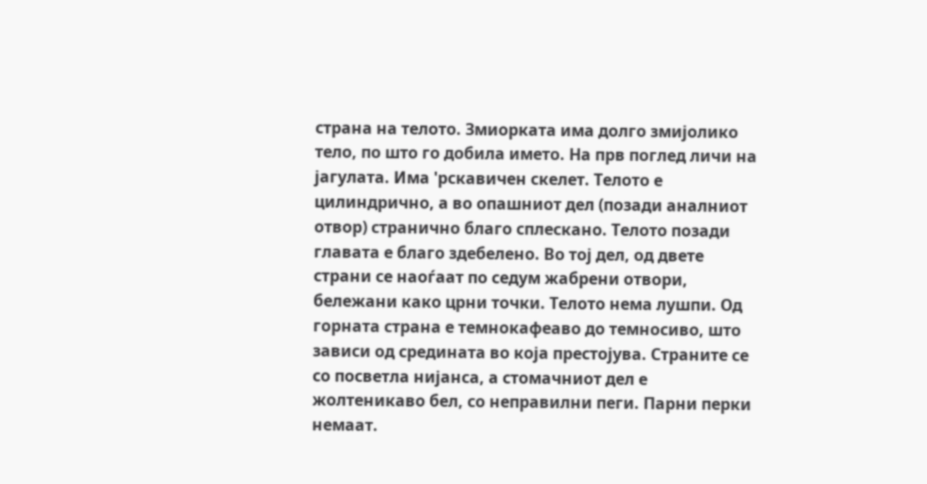страна на телото. Змиорката има долго змијолико тело, по што го добила името. На прв поглед личи на јагулата. Има 'рскавичен скелет. Телото е цилиндрично, а во опашниот дел (позади аналниот отвор) странично благо сплескано. Телото позади главата е благо здебелено. Во тој дел, од двете страни се наоѓаат по седум жабрени отвори, бележани како црни точки. Телото нема лушпи. Од горната страна е темнокафеаво до темносиво, што зависи од средината во која престојува. Страните се со посветла нијанса, а стомачниот дел е жолтеникаво бел, со неправилни пеги. Парни перки немаат.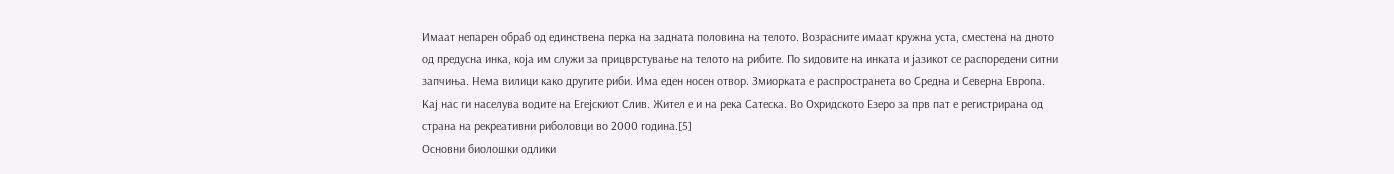Имаат непарен обраб од единствена перка на задната половина на телото. Возрасните имаат кружна уста, сместена на дното од предусна инка, која им служи за прицврстување на телото на рибите. По ѕидовите на инката и јазикот се распоредени ситни запчиња. Нема вилици како другите риби. Има еден носен отвор. Змиорката е распространета во Средна и Северна Европа. Кај нас ги населува водите на Егејскиот Слив. Жител е и на река Сатеска. Во Охридското Езеро за прв пат е регистрирана од страна на рекреативни риболовци во 2000 година.[5]
Основни биолошки одлики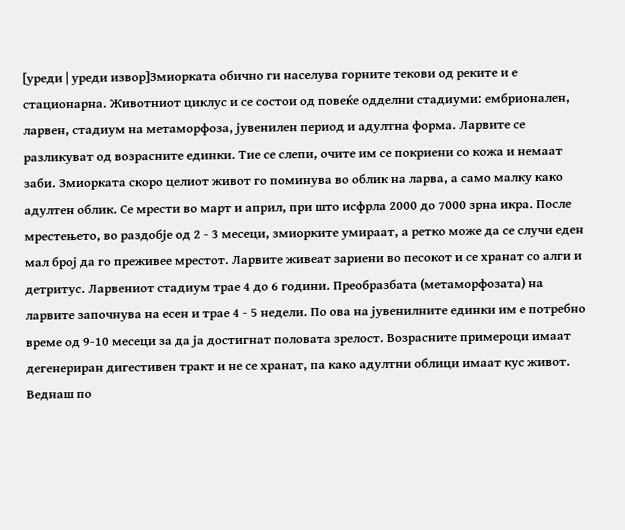[уреди | уреди извор]Змиорката обично ги населува горните текови од реките и е стационарна. Животниот циклус и се состои од повеќе одделни стадиуми: ембрионален, ларвен, стадиум на метаморфоза, јувенилен период и адултна форма. Ларвите се разликуват од возрасните единки. Тие се слепи, очите им се покриени со кожа и немаат заби. Змиорката скоро целиот живот го поминува во облик на ларва, а само малку како адултен облик. Се мрести во март и април, при што исфрла 2000 до 7000 зрна икра. После мрестењето, во раздобје од 2 - 3 месеци, змиорките умираат, а ретко може да се случи еден мал број да го преживее мрестот. Ларвите живеат зариени во песокот и се хранат со алги и детритус. Ларвениот стадиум трае 4 до 6 години. Преобразбата (метаморфозата) на ларвите започнува на есен и трае 4 - 5 недели. По ова на јувенилните единки им е потребно време од 9-10 месеци за да ја достигнат половата зрелост. Возрасните примероци имаат дегенериран дигестивен тракт и не се хранат, па како адултни облици имаат кус живот. Веднаш по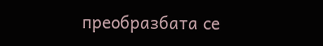преобразбата се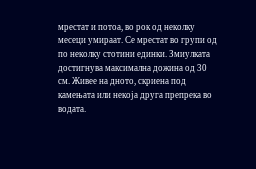мрестат и потоа, во рок од неколку месеци умираат. Се мрестат во групи од по неколку стотини единки. Змиулката достигнува максимална дожина од 30 см. Живее на дното, скриена под камењата или некоја друга препрека во водата.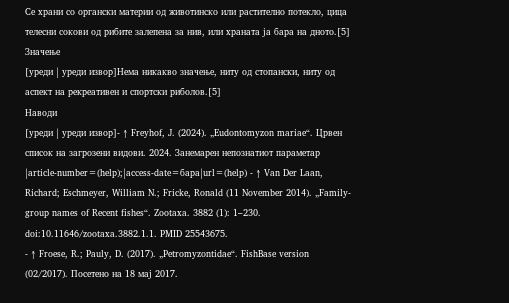Се храни со органски материи од животинско или растително потекло, цица телесни сокови од рибите залепена за нив, или храната ја бара на дното.[5]
Значење
[уреди | уреди извор]Нема никакво значење, ниту од стопански, ниту од аспект на рекреативен и спортски риболов.[5]
Наводи
[уреди | уреди извор]- ↑ Freyhof, J. (2024). „Eudontomyzon mariae“. Црвен список на загрозени видови. 2024. Занемарен непознатиот параметар
|article-number=(help);|access-date=бара|url=(help) - ↑ Van Der Laan, Richard; Eschmeyer, William N.; Fricke, Ronald (11 November 2014). „Family-group names of Recent fishes“. Zootaxa. 3882 (1): 1–230. doi:10.11646/zootaxa.3882.1.1. PMID 25543675.
- ↑ Froese, R.; Pauly, D. (2017). „Petromyzontidae“. FishBase version (02/2017). Посетено на 18 мај 2017.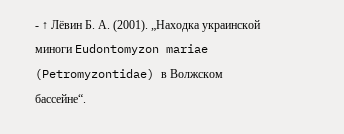- ↑ Лёвин Б. А. (2001). „Находка украинской миноги Eudontomyzon mariae (Petromyzontidae) в Волжском бассейне“.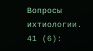Вопросы ихтиологии. 41 (6):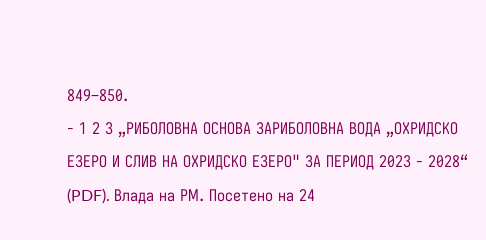849–850.
- 1 2 3 „РИБОЛОВНА ОСНОВА ЗАРИБОЛОВНА ВОДА „ОХРИДСКО ЕЗЕРО И СЛИВ НА ОХРИДСКО ЕЗЕРО" ЗА ПЕРИОД 2023 - 2028“ (PDF). Влада на РМ. Посетено на 24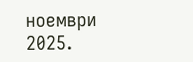ноември 2025.